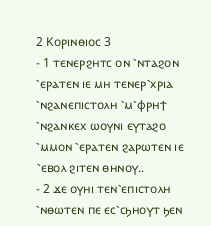2 Ⲕⲟⲣⲓⲛⲑⲓⲟⲥ 3
- 1 ⲧⲉⲛⲉⲣϩⲏⲧⲥ ⲟⲛ ⳿ⲛⲧⲁϩⲟⲛ ⳿ⲉⲣⲁⲧⲉⲛ ⲓⲉ ⲙⲏ ⲧⲉⲛⲉⲣ⳿ⲭⲣⲓⲁ ⳿ⲛϩⲁⲛⲉⲡⲓⲥⲧⲟⲗⲏ ⳿ⲙ⳿ⲫⲣⲏϯ ⳿ⲛϩⲁⲛⲕⲉⲭ ⲱⲟⲩⲛⲓ ⲉⲩⲧⲁϩⲟ ⳿ⲙⲙⲟⲛ ⳿ⲉⲣⲁⲧⲉⲛ ϩⲁⲣⲱⲧⲉⲛ ⲓⲉ ⳿ⲉⲃⲟⲗ ϩⲓⲧⲉⲛ ⲑⲏⲛⲟⲩ..
- 2 ϫⲉ ⲟⲩⲏⲓ ⲧⲉⲛ⳿ⲉⲡⲓⲥⲧⲟⲗⲏ ⳿ⲛⲑⲱⲧⲉⲛ ⲡⲉ ⲉⲥ⳿ⲥϧⲏⲟⲩⲧ ϧⲉⲛ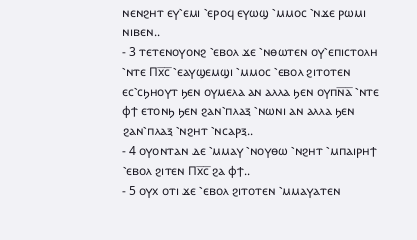ⲛⲉⲛϩⲏⲧ ⲉⲩ⳿ⲉⲙⲓ ⳿ⲉⲣⲟϥ ⲉⲩⲱϣ ⳿ⲙⲙⲟⲥ ⳿ⲛϫⲉ ⲣⲱⲙⲓ ⲛⲓⲃⲉⲛ..
- 3 ⲧⲉⲧⲉⲛⲟⲩⲟⲛϩ ⳿ⲉⲃⲟⲗ ϫⲉ ⳿ⲛⲑⲱⲧⲉⲛ ⲟⲩ⳿ⲉⲡⲓⲥⲧⲟⲗⲏ ⳿ⲛⲧⲉ Ⲡⲭ̅ⲥ̅ ⳿ⲉⲁⲩϣⲉⲙϣⲓ ⳿ⲙⲙⲟⲥ ⳿ⲉⲃⲟⲗ ϩⲓⲧⲟⲧⲉⲛ ⲉⲥ⳿ⲥϧⲏⲟⲩⲧ ϧⲉⲛ ⲟⲩⲙⲉⲗⲁ ⲁⲛ ⲁⲗⲗⲁ ϧⲉⲛ ⲟⲩⲡⲛ̅ⲁ̅ ⳿ⲛⲧⲉ ⲫϯ ⲉⲧⲟⲛϧ ϧⲉⲛ ϩⲁⲛ⳿ⲡⲗⲁⲝ ⳿ⲛⲱⲛⲓ ⲁⲛ ⲁⲗⲗⲁ ϧⲉⲛ ϩⲁⲛ⳿ⲡⲗⲁⲝ ⳿ⲛϩⲏⲧ ⳿ⲛⲥⲁⲣⲝ..
- 4 ⲟⲩⲟⲛⲧⲁⲛ ⲇⲉ ⳿ⲙⲙⲁⲩ ⳿ⲛⲟⲩⲑⲱ ⳿ⲛϩⲏⲧ ⳿ⲙⲡⲁⲓⲣⲏϯ ⳿ⲉⲃⲟⲗ ϩⲓⲧⲉⲛ Ⲡⲭ̅ⲥ̅ ϩⲁ ⲫϯ..
- 5 ⲟⲩⲭ ⲟⲧⲓ ϫⲉ ⳿ⲉⲃⲟⲗ ϩⲓⲧⲟⲧⲉⲛ ⳿ⲙⲙⲁⲩⲁⲧⲉⲛ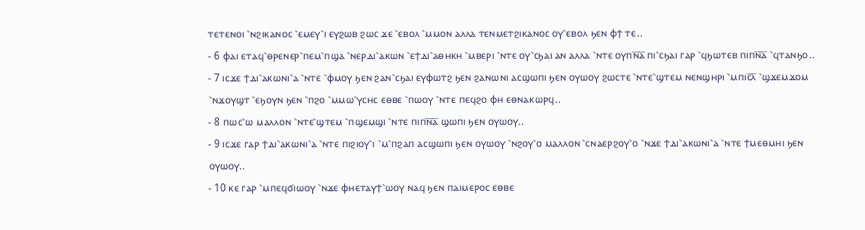ⲧⲉⲧⲉⲛⲟⲓ ⳿ⲛϩⲓⲕⲁⲛⲟⲥ ⳿ⲉⲙⲉⲩ⳿ⲓ ⲉⲩϩⲱⲃ ϩⲱⲥ ϫⲉ ⳿ⲉⲃⲟⲗ ⳿ⲙⲙⲟⲛ ⲁⲗⲗⲁ ⲧⲉⲛⲙⲉⲧϩⲓⲕⲁⲛⲟⲥ ⲟⲩ⳿ⲉⲃⲟⲗ ϧⲉⲛ ⲫϯ ⲧⲉ..
- 6 ⲫⲁⲓ ⲉⲧⲁϥ⳿ⲑⲣⲉⲛⲉⲣ⳿ⲡⲉⲙ⳿ⲡϣⲁ ⳿ⲛⲉⲣⲇⲓ⳿ⲁⲕⲱⲛ ⳿ⲉϯⲇⲓ⳿ⲁⲑⲏⲕⲏ ⳿ⲙⲃⲉⲣⲓ ⳿ⲛⲧⲉ ⲟⲩ⳿ⲥϧⲁⲓ ⲁⲛ ⲁⲗⲗⲁ ⳿ⲛⲧⲉ ⲟⲩⲡⲛ̅ⲁ̅ ⲡⲓ⳿ⲥϧⲁⲓ ⲅⲁⲣ ⳿ϥϧⲱⲧⲉⲃ ⲡⲓⲡⲛ̅ⲁ̅ ⳿ϥⲧⲁⲛϧⲟ..
- 7 ⲓⲥϫⲉ ϯⲇⲓ⳿ⲁⲕⲱⲛⲓ⳿ⲁ ⳿ⲛⲧⲉ ⳿ⲫⲙⲟⲩ ϧⲉⲛ ϩⲁⲛ⳿ⲥϧⲁⲓ ⲉⲩⲫⲱⲧϩ ϧⲉⲛ ϩⲁⲛⲱⲛⲓ ⲁⲥϣⲱⲡⲓ ϧⲉⲛ ⲟⲩⲱⲟⲩ ϩⲱⲥⲧⲉ ⳿ⲛⲧⲉ⳿ϣⲧⲉⲙ ⲛⲉⲛϣⲏⲣⲓ ⳿ⲙⲡⲓⲥ̅ⲗ̅ ⳿ϣϫⲉⲙϫⲟⲙ ⳿ⲛϫⲟⲩϣⲧ ⳿ⲉϧⲟⲩⲛ ϧⲉⲛ ⳿ⲡϩⲟ ⳿ⲙⲙⲱ⳿ⲩⲥⲏⲥ ⲉⲑⲃⲉ ⳿ⲡⲱⲟⲩ ⳿ⲛⲧⲉ ⲡⲉϥϩⲟ ⲫⲏ ⲉⲑⲛⲁⲕⲱⲣϥ..
- 8 ⲡⲱⲥ⳿ⲱ ⲙⲁⲗⲗⲟⲛ ⳿ⲛⲧⲉ⳿ϣⲧⲉⲙ ⳿ⲡϣⲉⲙϣⲓ ⳿ⲛⲧⲉ ⲡⲓⲡⲛ̅ⲁ̅ ϣⲱⲡⲓ ϧⲉⲛ ⲟⲩⲱⲟⲩ..
- 9 ⲓⲥϫⲉ ⲅⲁⲣ ϯⲇⲓ⳿ⲁⲕⲱⲛⲓ⳿ⲁ ⳿ⲛⲧⲉ ⲡⲓϩⲓⲟⲩ⳿ⲓ ⳿ⲙ⳿ⲡϩⲁⲡ ⲁⲥϣⲱⲡⲓ ϧⲉⲛ ⲟⲩⲱⲟⲩ ⳿ⲛϩⲟⲩ⳿ⲟ ⲙⲁⲗⲗⲟⲛ ⳿ⲥⲛⲁⲉⲣϩⲟⲩ⳿ⲟ ⳿ⲛϫⲉ ϯⲇⲓ⳿ⲁⲕⲱⲛⲓ⳿ⲁ ⳿ⲛⲧⲉ ϯⲙⲉⲑⲙⲏⲓ ϧⲉⲛ ⲟⲩⲱⲟⲩ..
- 10 ⲕⲉ ⲅⲁⲣ ⳿ⲙⲡⲉϥϭⲓⲱⲟⲩ ⳿ⲛϫⲉ ⲫⲏⲉⲧⲁⲩϯ⳿ⲱⲟⲩ ⲛⲁϥ ϧⲉⲛ ⲡⲁⲓⲙⲉⲣⲟⲥ ⲉⲑⲃⲉ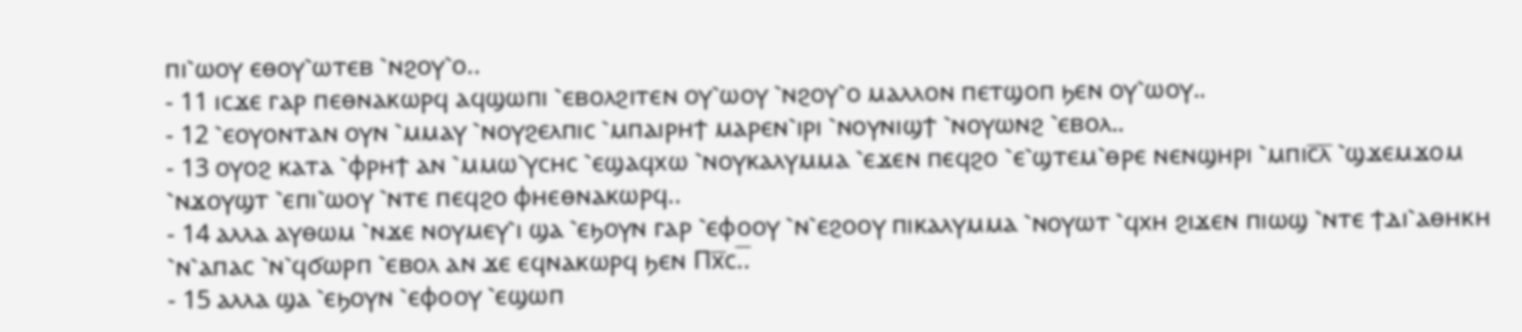ⲡⲓ⳿ⲱⲟⲩ ⲉⲑⲟⲩ⳿ⲱⲧⲉⲃ ⳿ⲛϩⲟⲩ⳿ⲟ..
- 11 ⲓⲥϫⲉ ⲅⲁⲣ ⲡⲉⲑⲛⲁⲕⲱⲣϥ ⲁϥϣⲱⲡⲓ ⳿ⲉⲃⲟⲗϩⲓⲧⲉⲛ ⲟⲩ⳿ⲱⲟⲩ ⳿ⲛϩⲟⲩ⳿ⲟ ⲙⲁⲗⲗⲟⲛ ⲡⲉⲧϣⲟⲡ ϧⲉⲛ ⲟⲩ⳿ⲱⲟⲩ..
- 12 ⳿ⲉⲟⲩⲟⲛⲧⲁⲛ ⲟⲩⲛ ⳿ⲙⲙⲁⲩ ⳿ⲛⲟⲩϩⲉⲗⲡⲓⲥ ⳿ⲙⲡⲁⲓⲣⲏϯ ⲙⲁⲣⲉⲛ⳿ⲓⲣⲓ ⳿ⲛⲟⲩⲛⲓϣϯ ⳿ⲛⲟⲩⲱⲛϩ ⳿ⲉⲃⲟⲗ..
- 13 ⲟⲩⲟϩ ⲕⲁⲧⲁ ⳿ⲫⲣⲏϯ ⲁⲛ ⳿ⲙⲙⲱ⳿ⲩⲥⲏⲥ ⳿ⲉϣⲁϥⲭⲱ ⳿ⲛⲟⲩⲕⲁⲗⲩⲙⲙⲁ ⳿ⲉϫⲉⲛ ⲡⲉϥϩⲟ ⳿ⲉ⳿ϣⲧⲉⲙ⳿ⲑⲣⲉ ⲛⲉⲛϣⲏⲣⲓ ⳿ⲙⲡⲓⲥ̅ⲗ̅ ⳿ϣϫⲉⲙϫⲟⲙ ⳿ⲛϫⲟⲩϣⲧ ⳿ⲉⲡⲓ⳿ⲱⲟⲩ ⳿ⲛⲧⲉ ⲡⲉϥϩⲟ ⲫⲏⲉⲑⲛⲁⲕⲱⲣϥ..
- 14 ⲁⲗⲗⲁ ⲁⲩⲑⲱⲙ ⳿ⲛϫⲉ ⲛⲟⲩⲙⲉⲩ⳿ⲓ ϣⲁ ⳿ⲉϧⲟⲩⲛ ⲅⲁⲣ ⳿ⲉⲫⲟⲟⲩ ⳿ⲛ⳿ⲉϩⲟⲟⲩ ⲡⲓⲕⲁⲗⲩⲙⲙⲁ ⳿ⲛⲟⲩⲱⲧ ⳿ϥⲭⲏ ϩⲓϫⲉⲛ ⲡⲓⲱϣ ⳿ⲛⲧⲉ ϯⲇⲓ⳿ⲁⲑⲏⲕⲏ ⳿ⲛ⳿ⲁⲡⲁⲥ ⳿ⲛ⳿ϥϭⲱⲣⲡ ⳿ⲉⲃⲟⲗ ⲁⲛ ϫⲉ ⲉϥⲛⲁⲕⲱⲣϥ ϧⲉⲛ Ⲡⲭ̅ⲥ.̅.
- 15 ⲁⲗⲗⲁ ϣⲁ ⳿ⲉϧⲟⲩⲛ ⳿ⲉⲫⲟⲟⲩ ⳿ⲉϣⲱⲡ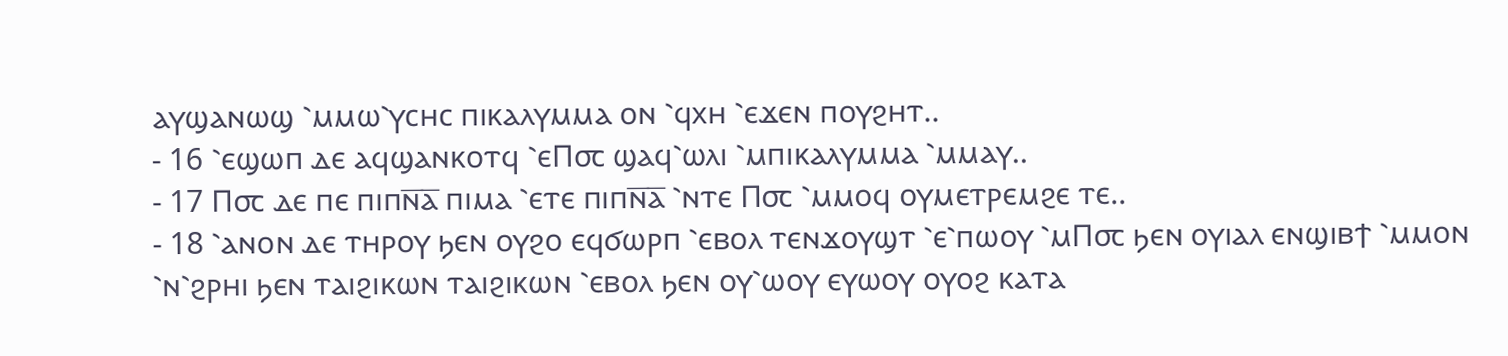ⲁⲩϣⲁⲛⲱϣ ⳿ⲙⲙⲱ⳿ⲩⲥⲏⲥ ⲡⲓⲕⲁⲗⲩⲙⲙⲁ ⲟⲛ ⳿ϥⲭⲏ ⳿ⲉϫⲉⲛ ⲡⲟⲩϩⲏⲧ..
- 16 ⳿ⲉϣⲱⲡ ⲇⲉ ⲁϥϣⲁⲛⲕⲟⲧϥ ⳿ⲉⲠ⳪ ϣⲁϥ⳿ⲱⲗⲓ ⳿ⲙⲡⲓⲕⲁⲗⲩⲙⲙⲁ ⳿ⲙⲙⲁⲩ..
- 17 Ⲡ⳪ ⲇⲉ ⲡⲉ ⲡⲓⲡⲛ̅ⲁ̅ ⲡⲓⲙⲁ ⳿ⲉⲧⲉ ⲡⲓⲡⲛ̅ⲁ̅ ⳿ⲛⲧⲉ Ⲡ⳪ ⳿ⲙⲙⲟϥ ⲟⲩⲙⲉⲧⲣⲉⲙϩⲉ ⲧⲉ..
- 18 ⳿ⲁⲛⲟⲛ ⲇⲉ ⲧⲏⲣⲟⲩ ϧⲉⲛ ⲟⲩϩⲟ ⲉϥϭⲱⲣⲡ ⳿ⲉⲃⲟⲗ ⲧⲉⲛϫⲟⲩϣⲧ ⳿ⲉ⳿ⲡⲱⲟⲩ ⳿ⲙⲠ⳪ ϧⲉⲛ ⲟⲩⲓⲁⲗ ⲉⲛϣⲓⲃϯ ⳿ⲙⲙⲟⲛ ⳿ⲛ⳿ϩⲣⲏⲓ ϧⲉⲛ ⲧⲁⲓϩⲓⲕⲱⲛ ⲧⲁⲓϩⲓⲕⲱⲛ ⳿ⲉⲃⲟⲗ ϧⲉⲛ ⲟⲩ⳿ⲱⲟⲩ ⲉⲩⲱⲟⲩ ⲟⲩⲟϩ ⲕⲁⲧⲁ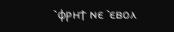⳿ⲫⲣⲏϯ ⲛⲉ ⳿ⲉⲃⲟⲗ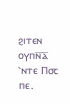ϩⲓⲧⲉⲛ ⲟⲩⲡⲛ̅ⲁ̅ ⳿ⲛⲧⲉ Ⲡ⳪ ⲡⲉ.